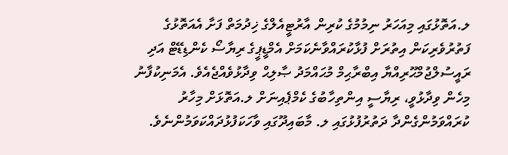ލ.އަތޮޅުގައި މިއަހަރު ނިމުމުގެ ކުރިން އާރުޓީއެލްގެ ޚިދުމަތް ފަށާ އެއަތޮޅުގެ ފަތުރުވެރިކަން އިތުރަށް ފުޅާކުރައްވާނެކަމަށް އެމްޑީޕީގެ ރިޔާސޯ ކެންޑިޑޭޓް އަދި ރައީސުލްޖުމްޙޫރިއްޔާ އިބްރާޙިމް މުޙައްމަދު ޞާލިޙް ވިދާޅުވެއްޖެއެވެ. އެމަނިކުފާނު މިހެން ވިދާޅުވީ، ރިޔާސީ އިންތިހާބުގެ ކެމްޕެއިނަށް ލ.އަތޮޅަށް މިހާރު ކުރައްވަމުންގެންދާ ދަތުރުފުޅުގައި ލ. މާބައިދޫގައި ވާހަކަފުޅުދައްކަވަމުންނެވެ.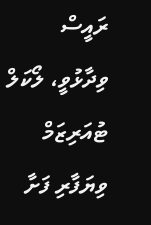ރައީސް ވިދާޅުވީ، ލޯކަލް ޓުއަރިޒަމް ވިޔަފާރި ފަށާ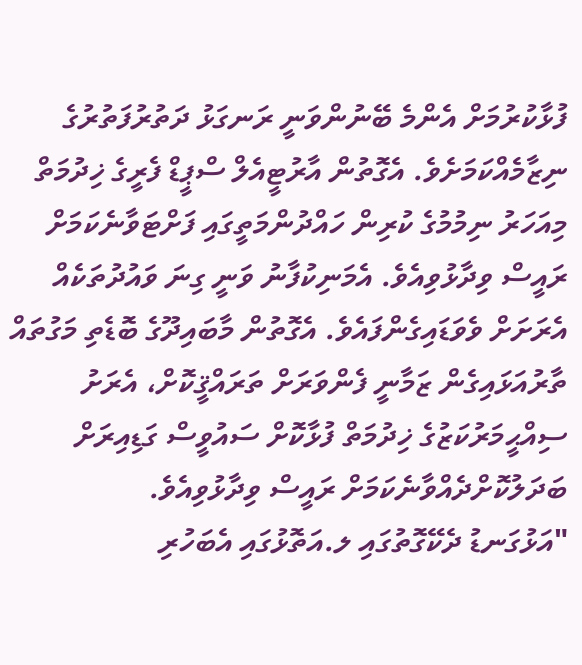ފުޅާކުރުމަށް އެންމެ ބޭނުންވަނީ ރަނގަޅު ދަތުރުފަތުރުގެ ނިޒާމެއްކަމަށެވެ. އެގޮތުން އާރުޓީއެލް ސްޕީޑް ފެރީގެ ޚިދުމަތް މިއަހަރު ނިމުމުގެ ކުރިން ހައްދުންމަތީގައި ފަށްޓަވާނެކަމަށް ރައީސް ވިދާޅުވިއެވެ. އެމަނިކުފާނު ވަނީ ގިނަ ވައުދުތަކެއް އެރަށަށް ވެވަޑައިގެންފައެވެ. އެގޮތުން މާބައިދޫގެ ބޮޑެތި މަގުތައް ތާރުއަޅައިގެން ޒަމާނީ ފެންވަރަށް ތަރައްޤީކޮށް، އެރަށު ސިއްޙީމަރުކަޒުގެ ޚިދުމަތް ފުޅާކޮށް ސައުވީސް ގަޑިއިރަށް ބަދަލުކޮށްދެއްވާނެކަމަށް ރައީސް ވިދާޅުވިއެވެ.
"އަޅުގަނޑު ދެކޭގޮތުގައި ލ.އަތޮޅުގައި އެބަހުރި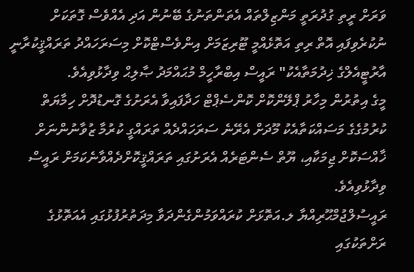ވަރަށް ރީތި ގުދުރަތީ މަންޒިލްތައް އެތަންތަނުގެ ބޭނުން އަދި އެއްވެސް ގޮތަކަށް ނުކުރެވިފައި އޮތް ރިތި އަތޮޅެއްމީ ޓޫރިޒަމަށް އިންވެސްޓްކޮށް މިސަރަހައްދު ތަރައްޤީކުރާނީ އާރުޓީއެލްގެ ޚިދުމަތާއެކު" ރައީސް އިބްރާހީމް މުޙައްމަދު ޞާލިޙް ވިދާޅުވިއެވެ.
މީގެ އިތުރުން މިހާރު ޕްލޭންކޮށް ކޮންސެޕްޓް ހަދާފައިވާ އެރަށުގެ ގޮނޑުދޮށް ހިމާޔަތް ކުރުމުގެގެ މަސައްކަތާއެކު މޫދަށް އެރޭނެ ސަރަހައްދެއް ތަރައްގީ ކުރުމާ ޒުވާނުންނަށް ޚާއްސަކޮށް ޖިމަކާއި، ޔޫތް ސެންޓަރެއް އެރަށުގައި ތަރައްޤީކޮށްދެއްވާނެކަމަށް ރައީސް ވިދާޅުވިއެވެ.
ރައީސުލްޖުމްޙޫރިއްޔާ ލ.އަތޮޅަށް ކުރައްވަމުންގެންދަވާ މިދަތުރުފުޅުގައި އެއަތޮޅުގެ ރަށްތަކުގައި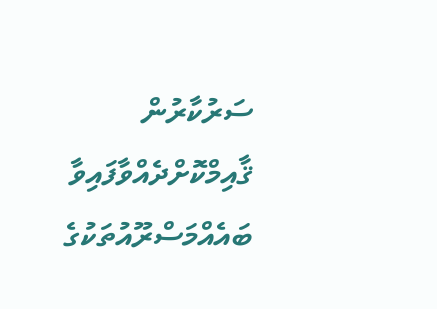ސަރުކާރުން ޤާއިމްކޮށްދެއްވާފައިވާ ބައެއްމަސްރޫއުތަކުގެ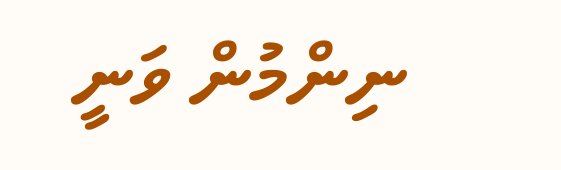ނިންމުން ވަނީ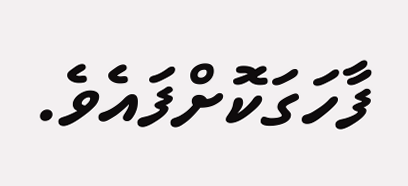ފާހަގަކޮށްފައެވެ.